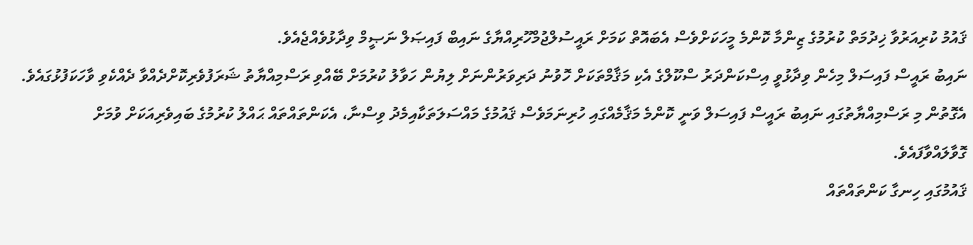ޤައުމު ކުރިއަރުވާ ޚިދުމަތް ކުރުމުގެ ޒިންމާ ކޮންމެ މީހަކަށްވެސް އެބައޮތް ކަމަށް ރައީސުލްޖުމްހޫރިއްޔާގެ ނައިބް ފައިޞަލް ނަޞީމް ވިދާޅުވެއްޖެއެވެ.
ނައިބު ރައީސް ފައިސަލް މިހެން ވިދާޅުވީ އިސްކަންދަރު ސްކޫލްގެ އެކި މަޤާމްތަކަށް ހޮވުނު ދަރިވަރުންނަށް ލިޔުން ހަވާލު ކުރުމަށް ބޭއްވި ރަސްމިއްޔާތު ޝަރަފުވެރިކޮށްދެއްވާ ދެއްކެވި ވާހަކަފުޅުގައެވެ.
އެގޮތުން މި ރަސްމިއްޔާތުގައި ނައިބު ރައީސް ފައިސަލް ވަނީ ކޮންމެ މަޤާމެއްގައި ހުރިނަމަވެސް ޤައުމުގެ މައްސަލަތަކާއިމެދު ވިސްނާ، އެކަންތައްތައް ޙައްލު ކުރުމުގެ ބައިވެރިއަކަށް ވުމަށް ގޮވާލައްވާފައެވެ.
ޤައުމުގައި ހިނގާ ކަންތައްތައް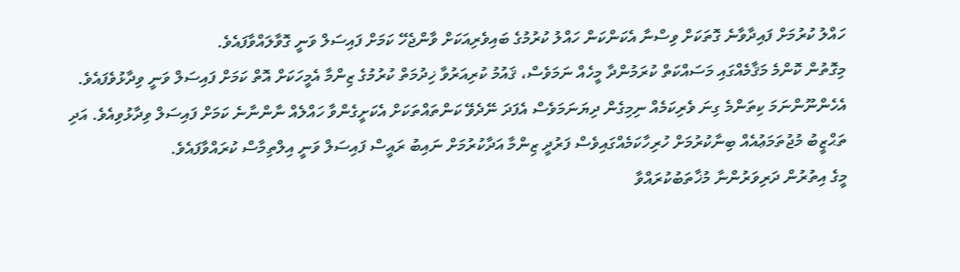ހައްލު ކުރުމަށް ފައިދާވާނެ ގޮތަކަށް ވިސްނާ އެކަންކަން ހައްލު ކުރުމުގެ ބައިވެރިއަކަށް ވާންޖެހޭ ކަމަށް ފައިސަލް ވަނީ ގޮވާލައްވާފައެވެ.
މިގޮތުން ކޮންމެ މަޤާމެއްގައި މަސައްކަތް ކުރަމުންދާ މީހެއް ނަމަވެސް، ޤައުމު ކުރިއަރުވާ ޚިދުމަތް ކުރުމުގެ ޒިންމާ އެމީހަކަށް އޮތް ކަމަށް ފައިސަލް ވަނީ ވިދާޅުވެފައެވެ.
އެހެންނޫންނަމަ ކިތަންމެ ގިނަ ވެރިކަމެއް ނިމިގެން ދިޔަނަމަވެސް އެފަދަ ނޭދެވޭ ކަންތައްތަކަށް އެކަށީގެންވާ ހައްލެއް ނާންނާނެ ކަމަށް ފައިސަލް ވިދާޅުވިއެވެ. އަދި ތަޙްޒީބު މުޖުތަމަޢުއެއް ބިނާކުރުމަށް ހުރިހާކަމެއްގައިވެސް ފަރުދީ ޒިންމާ އަދާކުރުމަށް ނައިބު ރައީސް ފައިސަލް ވަނީ އިލްތިމާސް ކުރައްވާފައެވެ.
މީގެ އިތުރުން ދަރިވަރުންނާ މުޚާތަބުކުރައްވާ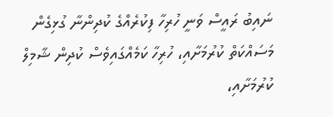ނައިބު ރައީސް ވަނީ ހުރިހާ ފިކުރެއްގެ ކުދިންނާ ގުޅިގެން މަސައްކަތް ކުރުމަށާއި، ހުރިހާ ކަމެއްގައިވެސް ކުދިން ޝާމިލް ކުރުމަށާއި،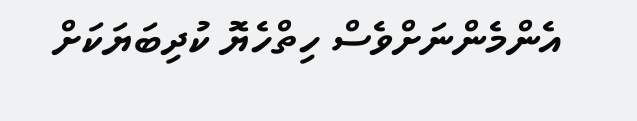އެންމެންނަށްވެސް ހިތްހެޔޮ ކުދިބަޔަކަށް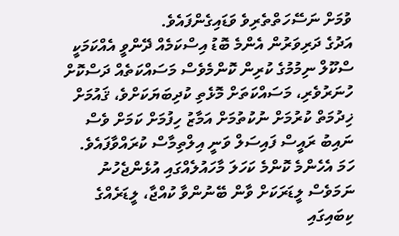ވުމަށް ނަސޭހަތްތެރިވެ ވަޑައިގެންފައެވެ.
އަދުގެ ދަރިވަރުން އެންމެ ބޮޑު އިސްކަމެއް ދޭންވީ އެއްކަމަކީ ސްކޫލް ނިމުމުގެ ކުރިން ކޮންމެވެސް މަސައްކަތެއް ދަސްކޮށް ހުނަރުވެރި، މަސައްކަތަށް މޮޅެތި ކުދިބަޔަކަށްވެ، ޤައުމަށް ޚިދުމަތް ކުރުމަށް ނުކުތުމަށް އަމާޒު ހިފުމަށް ކަމަށް ވެސް ނައިބު ރައީސް ފައިސަލް ވަނީ އިލްތިމާސް ކުރައްވާފައެވެ.
ހަމަ އެހެންމެ ކޮންމެ ކަހަލަ މާހައުލެއްގައި އުޅެންޖެހުނު ނަމަވެސް ލީޑަރަކަށް ވާން ބޭނުންވާ ކުއްޖާ، ލީޑަރެއްގެ ކިބައިގައި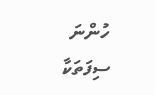ހުންނަ ސިފަތަކާ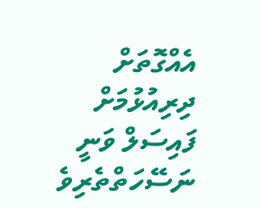އެއްގޮތަށް ދިރިއުޅުމަށް ފައިސަލް ވަނީ ނަސޭހަތްތެރިވެ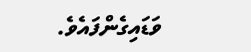ވަޑައިގެންފައެވެ.